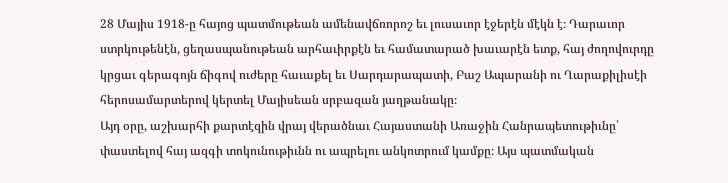28 Մայիս 1918-ը հայոց պատմութեան ամենավճռորոշ եւ լուսաւոր էջերէն մէկն է։ Դարաւոր ստրկութենէն, ցեղասպանութեան արհաւիրքէն եւ համատարած խաւարէն ետք, հայ ժողովուրդը կրցաւ գերագոյն ճիգով ուժերը հաւաքել եւ Սարդարապատի, Բաշ Ապարանի ու Ղարաքիլիսէի հերոսամարտերով կերտել Մայիսեան սրբազան յաղթանակը։
Այդ օրը, աշխարհի քարտէզին վրայ վերածնաւ Հայաստանի Առաջին Հանրապետութիւնը՝ փաստելով հայ ազգի տոկունութիւնն ու ապրելու անկոտրում կամքը։ Այս պատմական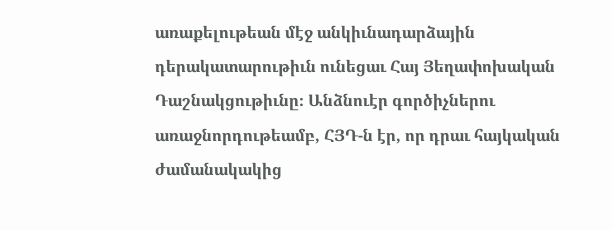առաքելութեան մէջ անկիւնադարձային դերակատարութիւն ունեցաւ Հայ Յեղափոխական Դաշնակցութիւնը։ Անձնուէր գործիչներու առաջնորդութեամբ, ՀՅԴ-ն էր, որ դրաւ հայկական ժամանակակից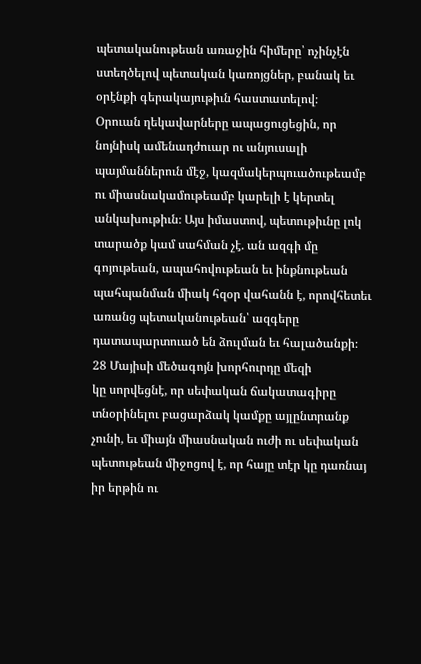պետականութեան առաջին հիմերը՝ ոչինչէն ստեղծելով պետական կառոյցներ, բանակ եւ օրէնքի գերակայութիւն հաստատելով։
Օրուան ղեկավարները ապացուցեցին, որ նոյնիսկ ամենադժուար ու անյուսալի պայմաններուն մէջ, կազմակերպուածութեամբ ու միասնակամութեամբ կարելի է կերտել անկախութիւն։ Այս իմաստով, պետութիւնը լոկ տարածք կամ սահման չէ. ան ազգի մը գոյութեան, ապահովութեան եւ ինքնութեան պահպանման միակ հզօր վահանն է, որովհետեւ առանց պետականութեան՝ ազգերը դատապարտուած են ձուլման եւ հալածանքի։ 28 Մայիսի մեծագոյն խորհուրդը մեզի
կը սորվեցնէ, որ սեփական ճակատագիրը տնօրինելու բացարձակ կամքը այլընտրանք չունի, եւ միայն միասնական ուժի ու սեփական պետութեան միջոցով է, որ հայը տէր կը դառնայ իր երթին ու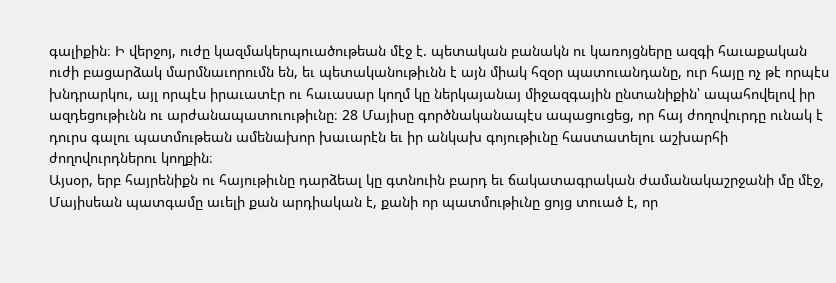գալիքին։ Ի վերջոյ, ուժը կազմակերպուածութեան մէջ է. պետական բանակն ու կառոյցները ազգի հաւաքական ուժի բացարձակ մարմնաւորումն են, եւ պետականութիւնն է այն միակ հզօր պատուանդանը, ուր հայը ոչ թէ որպէս խնդրարկու, այլ որպէս իրաւատէր ու հաւասար կողմ կը ներկայանայ միջազգային ընտանիքին՝ ապահովելով իր ազդեցութիւնն ու արժանապատուութիւնը։ 28 Մայիսը գործնականապէս ապացուցեց, որ հայ ժողովուրդը ունակ է դուրս գալու պատմութեան ամենախոր խաւարէն եւ իր անկախ գոյութիւնը հաստատելու աշխարհի ժողովուրդներու կողքին։
Այսօր, երբ հայրենիքն ու հայութիւնը դարձեալ կը գտնուին բարդ եւ ճակատագրական ժամանակաշրջանի մը մէջ, Մայիսեան պատգամը աւելի քան արդիական է, քանի որ պատմութիւնը ցոյց տուած է, որ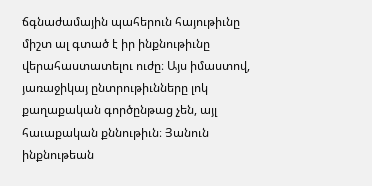ճգնաժամային պահերուն հայութիւնը միշտ ալ գտած է իր ինքնութիւնը վերահաստատելու ուժը։ Այս իմաստով, յառաջիկայ ընտրութիւնները լոկ քաղաքական գործընթաց չեն, այլ հաւաքական քննութիւն։ Յանուն ինքնութեան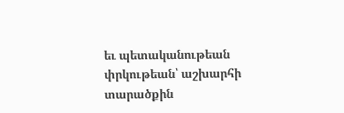եւ պետականութեան փրկութեան՝ աշխարհի տարածքին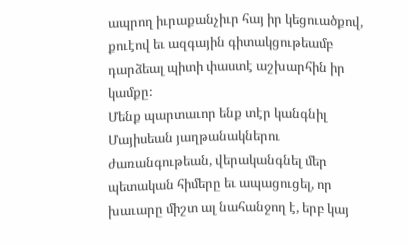ապրող իւրաքանչիւր հայ իր կեցուածքով, քուէով եւ ազգային գիտակցութեամբ դարձեալ պիտի փաստէ աշխարհին իր կամքը։
Մենք պարտաւոր ենք տէր կանգնիլ Մայիսեան յաղթանակներու ժառանգութեան, վերականգնել մեր պետական հիմերը եւ ապացուցել, որ խաւարը միշտ ալ նահանջող է, երբ կայ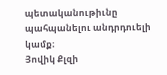պետականութիւնը պահպանելու անդրդուելի կամք։
Յովիկ Քլզի